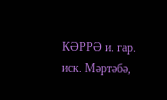КӘРРӘ и. гар. иск. Мәртәбә,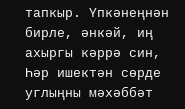тапкыр. Үпкәнеңнән бирле, әнкәй, иң ахыргы кәррә син, Һәр ишектән сөрде углыңны мәхәббәт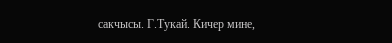сакчысы. Г.Тукай. Кичер мине,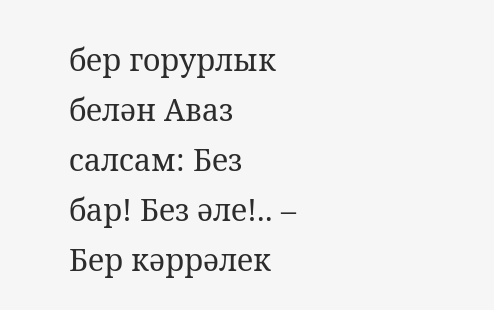бер горурлык белән Аваз салсам: Без бар! Без әле!.. – Бер кәррәлек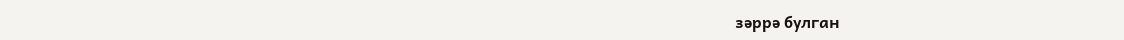зәррә булган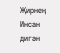Җирнең Инсан дигән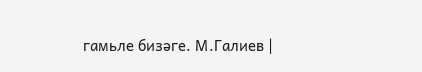гамьле бизәге. М.Галиев |